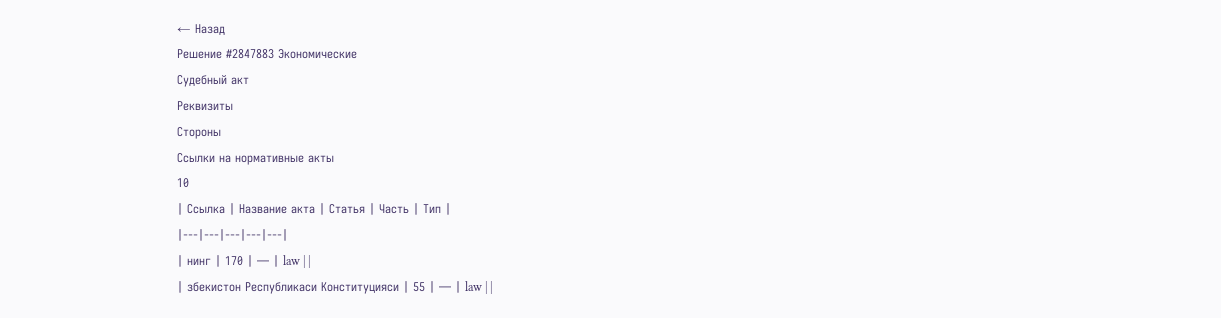← Назад
Решение #2847883 Экономические
Судебный акт
Реквизиты
Стороны
Ссылки на нормативные акты
10
| Ссылка | Название акта | Статья | Часть | Тип |
|---|---|---|---|---|
| нинг | 170 | — | law | |
| збекистон Республикаси Конституцияси | 55 | — | law | |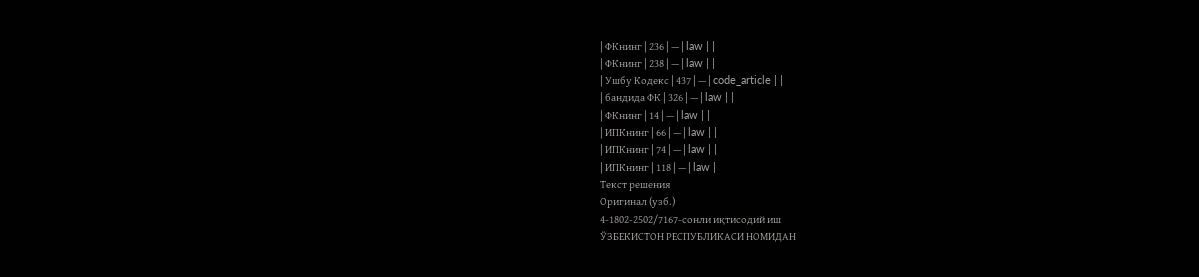| ФКнинг | 236 | — | law | |
| ФКнинг | 238 | — | law | |
| Ушбу Кодекс | 437 | — | code_article | |
| бандида ФК | 326 | — | law | |
| ФКнинг | 14 | — | law | |
| ИПКнинг | 66 | — | law | |
| ИПКнинг | 74 | — | law | |
| ИПКнинг | 118 | — | law |
Текст решения
Оригинал (узб.)
4-1802-2502/7167-сонли иқтисодий иш
ЎЗБЕКИСТОН РЕСПУБЛИКАСИ НОМИДАН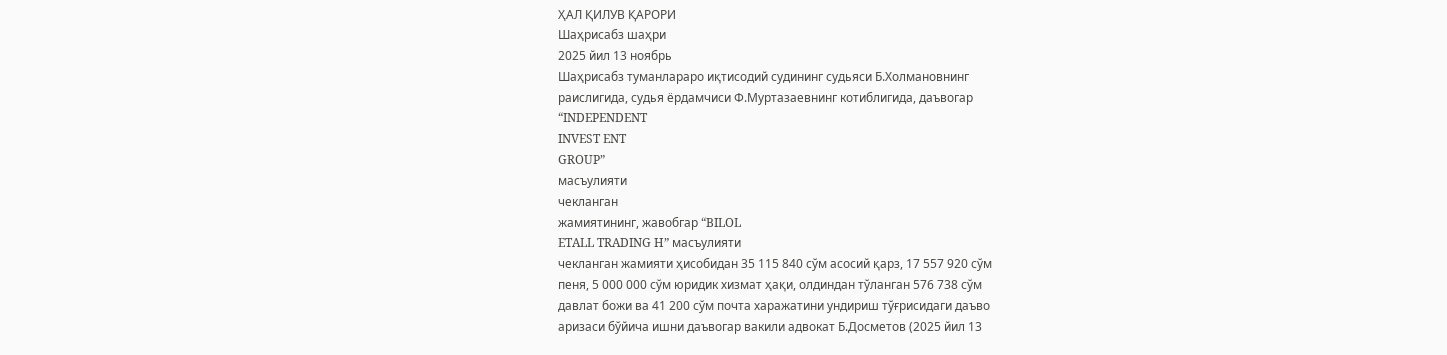ҲАЛ ҚИЛУВ ҚАРОРИ
Шаҳрисабз шаҳри
2025 йил 13 ноябрь
Шаҳрисабз туманлараро иқтисодий судининг судьяси Б.Холмановнинг
раислигида, судья ёрдамчиси Ф.Муртазаевнинг котиблигида, даъвогар
“INDEPENDENT
INVEST ENT
GROUP”
масъулияти
чекланган
жамиятининг, жавобгар “BILOL
ETALL TRADING H” масъулияти
чекланган жамияти ҳисобидан 35 115 840 сўм асосий қарз, 17 557 920 сўм
пеня, 5 000 000 сўм юридик хизмат ҳақи, олдиндан тўланган 576 738 сўм
давлат божи ва 41 200 сўм почта харажатини ундириш тўғрисидаги даъво
аризаси бўйича ишни даъвогар вакили адвокат Б.Досметов (2025 йил 13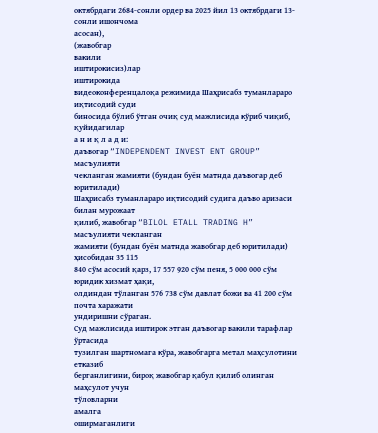октябрдаги 2684-сонли ордер ва 2025 йил 13 октябрдаги 13-сонли ишончома
асосан),
(жавобгар
вакили
иштирокисиз)лар
иштирокида
видеоконференцалоқа режимида Шаҳрисабз туманлараро иқтисодий суди
биносида бўлиб ўтган очиқ суд мажлисида кўриб чиқиб, қуйидагилар
а н и қ л а д и:
даъвогар “INDEPENDENT INVEST ENT GROUP” масъулияти
чекланган жамияти (бундан буён матнда даъвогар деб юритилади)
Шаҳрисабз туманлараро иқтисодий судига даъво аризаси билан мурожаат
қилиб, жавобгар “BILOL ETALL TRADING H” масъулияти чекланган
жамияти (бундан буён матнда жавобгар деб юритилади) ҳисобидан 35 115
840 сўм асосий қарз, 17 557 920 сўм пеня, 5 000 000 сўм юридик хизмат ҳақи,
олдиндан тўланган 576 738 сўм давлат божи ва 41 200 сўм почта харажати
ундиришни сўраган.
Суд мажлисида иштирок этган даъвогар вакили тарафлар ўртасида
тузилган шартномага кўра, жавобгарга метал маҳсулотини етказиб
берганлигини, бироқ жавобгар қабул қилиб олинган маҳсулот учун
тўловларни
амалга
оширмаганлиги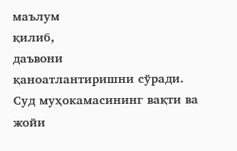маълум
қилиб,
даъвони
қаноатлантиришни сўради.
Суд муҳокамасининг вақти ва жойи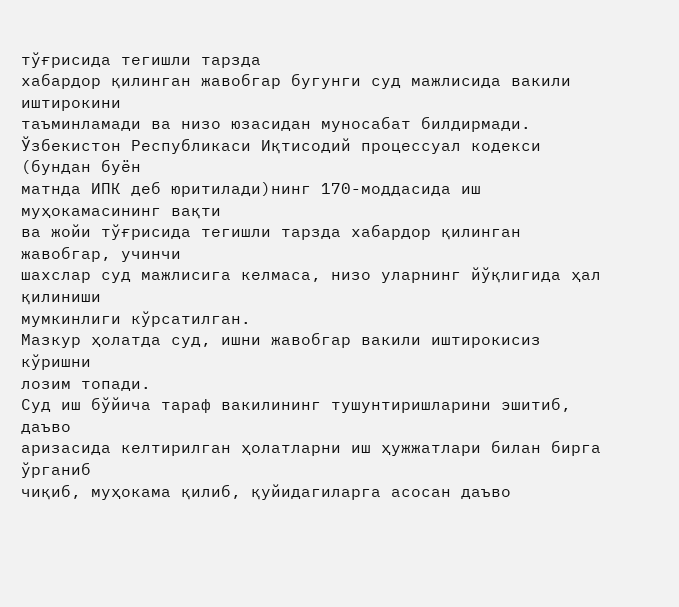тўғрисида тегишли тарзда
хабардор қилинган жавобгар бугунги суд мажлисида вакили иштирокини
таъминламади ва низо юзасидан муносабат билдирмади.
Ўзбекистон Республикаси Иқтисодий процессуал кодекси (бундан буён
матнда ИПК деб юритилади)нинг 170-моддасида иш муҳокамасининг вақти
ва жойи тўғрисида тегишли тарзда хабардор қилинган жавобгар, учинчи
шахслар суд мажлисига келмаса, низо уларнинг йўқлигида ҳал қилиниши
мумкинлиги кўрсатилган.
Мазкур ҳолатда суд, ишни жавобгар вакили иштирокисиз кўришни
лозим топади.
Суд иш бўйича тараф вакилининг тушунтиришларини эшитиб, даъво
аризасида келтирилган ҳолатларни иш ҳужжатлари билан бирга ўрганиб
чиқиб, муҳокама қилиб, қуйидагиларга асосан даъво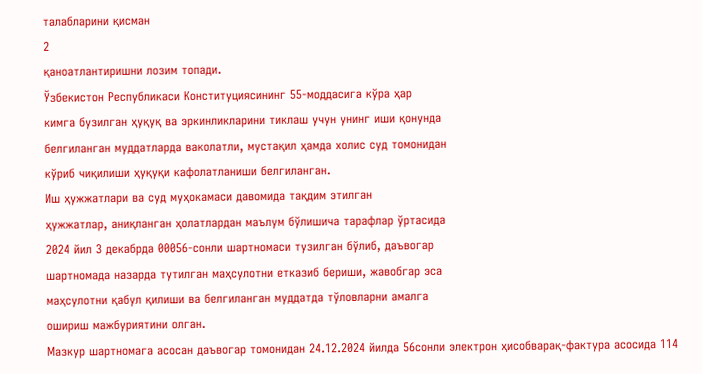талабларини қисман
2
қаноатлантиришни лозим топади.
Ўзбекистон Республикаси Конституциясининг 55-моддасига кўра ҳар
кимга бузилган ҳуқуқ ва эркинликларини тиклаш учун унинг иши қонунда
белгиланган муддатларда ваколатли, мустақил ҳамда холис суд томонидан
кўриб чиқилиши ҳуқуқи кафолатланиши белгиланган.
Иш ҳужжатлари ва суд муҳокамаси давомида тақдим этилган
ҳужжатлар, аниқланган ҳолатлардан маълум бўлишича тарафлар ўртасида
2024 йил 3 декабрда 00056-сонли шартномаси тузилган бўлиб, даъвогар
шартномада назарда тутилган маҳсулотни етказиб бериши, жавобгар эса
маҳсулотни қабул қилиши ва белгиланган муддатда тўловларни амалга
ошириш мажбуриятини олган.
Мазкур шартномага асосан даъвогар томонидан 24.12.2024 йилда 56сонли электрон ҳисобварақ-фактура асосида 114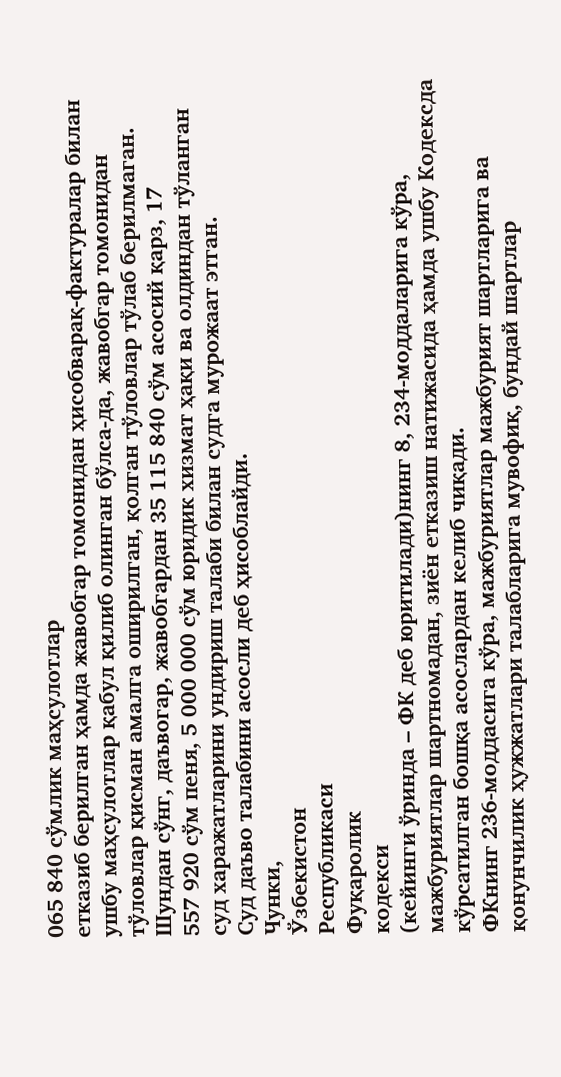065 840 сўмлик маҳсулотлар
етказиб берилган ҳамда жавобгар томонидан ҳисобварақ-фактуралар билан
ушбу маҳсулотлар қабул қилиб олинган бўлса-да, жавобгар томонидан
тўловлар қисман амалга оширилган, қолган тўловлар тўлаб берилмаган.
Шундан сўнг, даъвогар, жавобгардан 35 115 840 сўм асосий қарз, 17
557 920 сўм пеня, 5 000 000 сўм юридик хизмат ҳақи ва олдиндан тўланган
суд харажатларини ундириш талаби билан судга мурожаат этган.
Суд даъво талабини асосли деб ҳисоблайди.
Чунки,
Ўзбекистон
Республикаси
Фуқаролик
кодекси
(кейинги ўринда – ФК деб юритилади)нинг 8, 234-моддаларига кўра,
мажбуриятлар шартномадан, зиён етказиш натижасида ҳамда ушбу Кодексда
кўрсатилган бошқа асослардан келиб чиқади.
ФКнинг 236-моддасига кўра, мажбуриятлар мажбурият шартларига ва
қонунчилик ҳужжатлари талабларига мувофиқ, бундай шартлар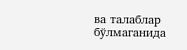ва талаблар
бўлмаганида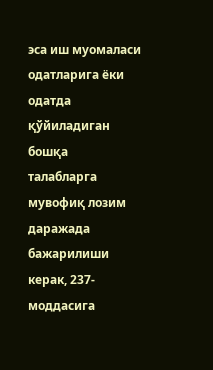эса иш муомаласи одатларига ёки одатда қўйиладиган бошқа
талабларга мувофиқ лозим даражада бажарилиши керак, 237-моддасига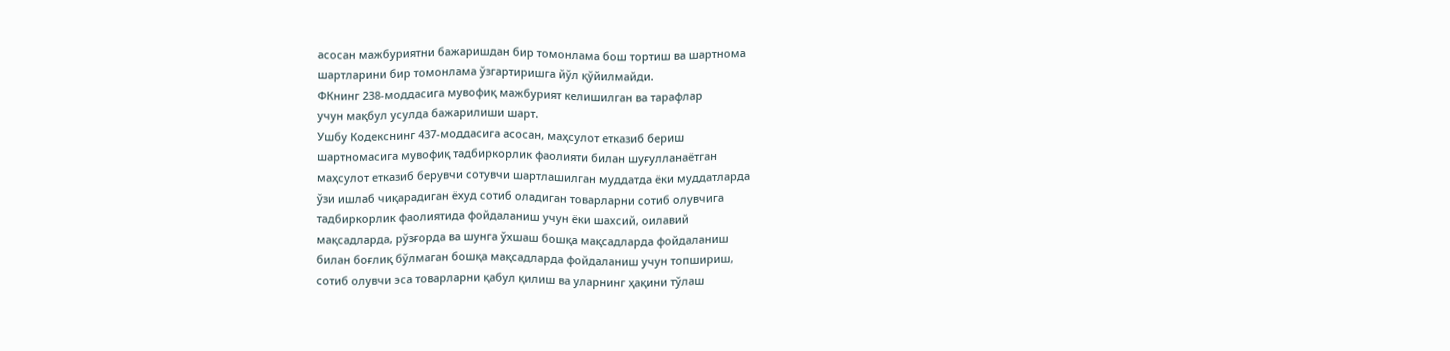асосан мажбуриятни бажаришдан бир томонлама бош тортиш ва шартнома
шартларини бир томонлама ўзгартиришга йўл қўйилмайди.
ФКнинг 238-моддасига мувофиқ мажбурият келишилган ва тарафлар
учун мақбул усулда бажарилиши шарт.
Ушбу Кодекснинг 437-моддасига асосан, маҳсулот етказиб бериш
шартномасига мувофиқ тадбиркорлик фаолияти билан шуғулланаётган
маҳсулот етказиб берувчи сотувчи шартлашилган муддатда ёки муддатларда
ўзи ишлаб чиқарадиган ёхуд сотиб оладиган товарларни сотиб олувчига
тадбиркорлик фаолиятида фойдаланиш учун ёки шахсий, оилавий
мақсадларда, рўзғорда ва шунга ўхшаш бошқа мақсадларда фойдаланиш
билан боғлиқ бўлмаган бошқа мақсадларда фойдаланиш учун топшириш,
сотиб олувчи эса товарларни қабул қилиш ва уларнинг ҳақини тўлаш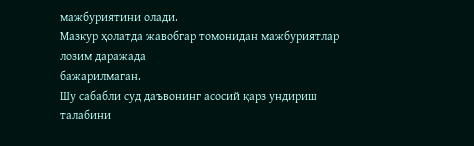мажбуриятини олади.
Мазкур ҳолатда жавобгар томонидан мажбуриятлар лозим даражада
бажарилмаган.
Шу сабабли суд даъвонинг асосий қарз ундириш талабини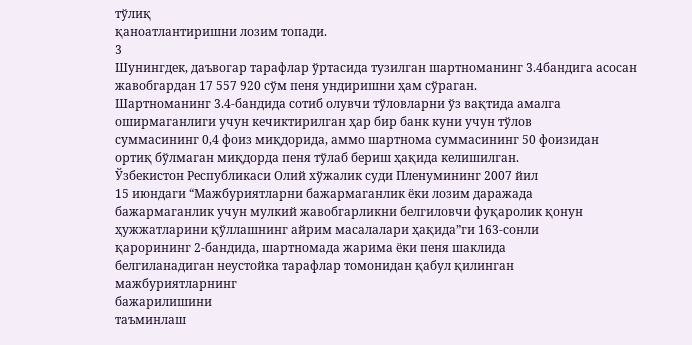тўлиқ
қаноатлантиришни лозим топади.
3
Шунингдек, даъвогар тарафлар ўртасида тузилган шартноманинг 3.4бандига асосан жавобгардан 17 557 920 сўм пеня ундиришни ҳам сўраган.
Шартноманинг 3.4-бандида сотиб олувчи тўловларни ўз вақтида амалга
оширмаганлиги учун кечиктирилган ҳар бир банк куни учун тўлов
суммасининг 0,4 фоиз миқдорида, аммо шартнома суммасининг 50 фоизидан
ортиқ бўлмаган миқдорда пеня тўлаб бериш ҳақида келишилган.
Ўзбекистон Республикаси Олий хўжалик суди Пленумининг 2007 йил
15 июндаги “Мажбуриятларни бажармаганлик ёки лозим даражада
бажармаганлик учун мулкий жавобгарликни белгиловчи фуқаролик қонун
ҳужжатларини қўллашнинг айрим масалалари ҳақида”ги 163-сонли
қарорининг 2-бандида, шартномада жарима ёки пеня шаклида
белгиланадиган неустойка тарафлар томонидан қабул қилинган
мажбуриятларнинг
бажарилишини
таъминлаш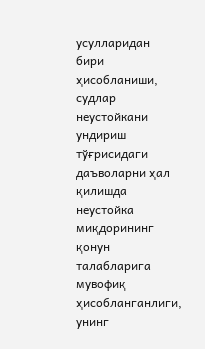усулларидан
бири
ҳисобланиши, судлар неустойкани ундириш тўғрисидаги даъволарни ҳал
қилишда
неустойка
миқдорининг
қонун
талабларига
мувофиқ
ҳисобланганлиги, унинг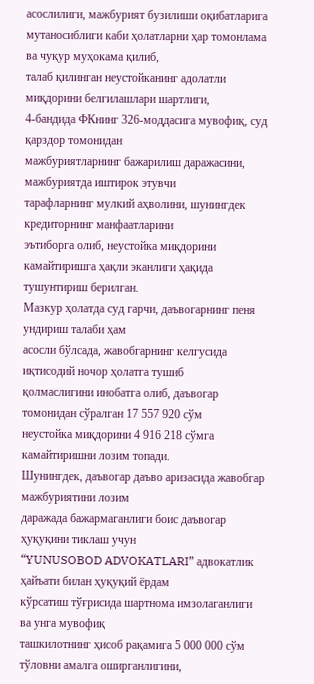асослилиги, мажбурият бузилиши оқибатларига
мутаносиблиги каби ҳолатларни ҳар томонлама ва чуқур муҳокама қилиб,
талаб қилинган неустойканинг адолатли миқдорини белгилашлари шартлиги,
4-бандида ФКнинг 326-моддасига мувофиқ, суд қарздор томонидан
мажбуриятларнинг бажарилиш даражасини, мажбуриятда иштирок этувчи
тарафларнинг мулкий аҳволини, шунингдек кредиторнинг манфаатларини
эътиборга олиб, неустойка миқдорини камайтиришга ҳақли эканлиги ҳақида
тушунтириш берилган.
Мазкур ҳолатда суд гарчи, даъвогарнинг пеня ундириш талаби ҳам
асосли бўлсада, жавобгарнинг келгусида иқтисодий ночор ҳолатга тушиб
қолмаслигини инобатга олиб, даъвогар томонидан сўралган 17 557 920 сўм
неустойка миқдорини 4 916 218 сўмга камайтиришни лозим топади.
Шунингдек, даъвогар даъво аризасида жавобгар мажбуриятини лозим
даражада бажармаганлиги боис даъвогар ҳуқуқини тиклаш учун
“YUNUSOBOD ADVOKATLARI” адвокатлик ҳайъати билан ҳуқуқий ёрдам
кўрсатиш тўғрисида шартнома имзолаганлиги ва унга мувофиқ
ташкилотнинг ҳисоб рақамига 5 000 000 сўм тўловни амалга оширганлигини,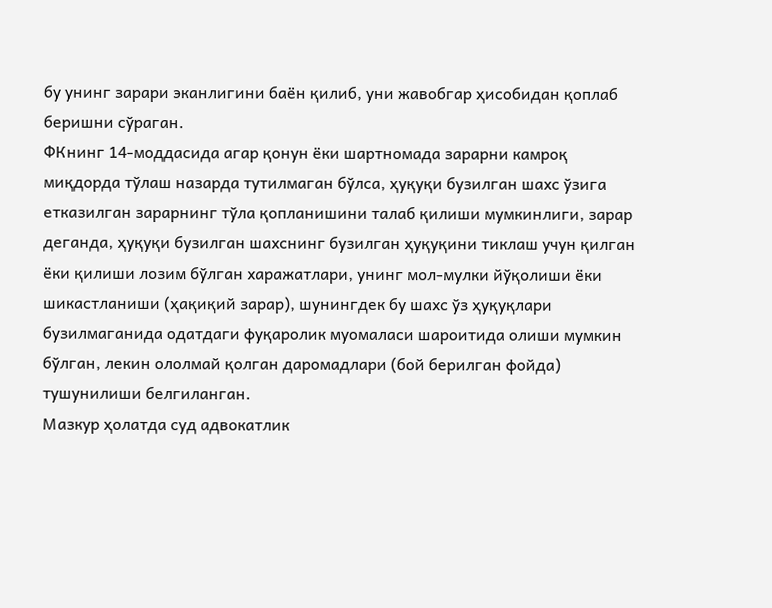бу унинг зарари эканлигини баён қилиб, уни жавобгар ҳисобидан қоплаб
беришни сўраган.
ФКнинг 14-моддасида агар қонун ёки шартномада зарарни камроқ
миқдорда тўлаш назарда тутилмаган бўлса, ҳуқуқи бузилган шахс ўзига
етказилган зарарнинг тўла қопланишини талаб қилиши мумкинлиги, зарар
деганда, ҳуқуқи бузилган шахснинг бузилган ҳуқуқини тиклаш учун қилган
ёки қилиши лозим бўлган харажатлари, унинг мол-мулки йўқолиши ёки
шикастланиши (ҳақиқий зарар), шунингдек бу шахс ўз ҳуқуқлари
бузилмаганида одатдаги фуқаролик муомаласи шароитида олиши мумкин
бўлган, лекин ололмай қолган даромадлари (бой берилган фойда)
тушунилиши белгиланган.
Мазкур ҳолатда суд адвокатлик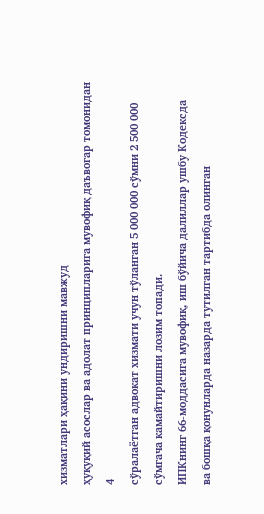хизматлари ҳақини ундиришни мавжуд
ҳуқуқий асослар ва адолат принципларига мувофиқ даъвогар томонидан
4
сўралаётган адвокат хизмати учун тўланган 5 000 000 сўмни 2 500 000
сўмгача камайтиришни лозим топади.
ИПКнинг 66-моддасига мувофиқ, иш бўйича далиллар ушбу Кодексда
ва бошқа қонунларда назарда тутилган тартибда олинган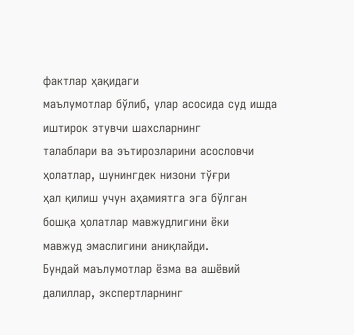фактлар ҳақидаги
маълумотлар бўлиб, улар асосида суд ишда иштирок этувчи шахсларнинг
талаблари ва эътирозларини асословчи ҳолатлар, шунингдек низони тўғри
ҳал қилиш учун аҳамиятга эга бўлган бошқа ҳолатлар мавжудлигини ёки
мавжуд эмаслигини аниқлайди.
Бундай маълумотлар ёзма ва ашёвий далиллар, экспертларнинг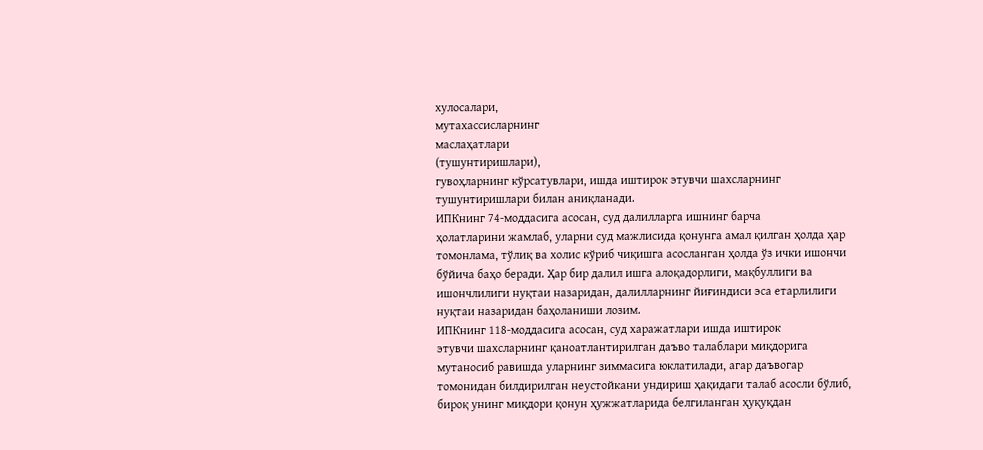хулосалари,
мутахассисларнинг
маслаҳатлари
(тушунтиришлари),
гувоҳларнинг кўрсатувлари, ишда иштирок этувчи шахсларнинг
тушунтиришлари билан аниқланади.
ИПКнинг 74-моддасига асосан, суд далилларга ишнинг барча
ҳолатларини жамлаб, уларни суд мажлисида қонунга амал қилган ҳолда ҳар
томонлама, тўлиқ ва холис кўриб чиқишга асосланган ҳолда ўз ички ишончи
бўйича баҳо беради. Ҳар бир далил ишга алоқадорлиги, мақбуллиги ва
ишончлилиги нуқтаи назаридан, далилларнинг йиғиндиси эса етарлилиги
нуқтаи назаридан баҳоланиши лозим.
ИПКнинг 118-моддасига асосан, суд харажатлари ишда иштирок
этувчи шахсларнинг қаноатлантирилган даъво талаблари миқдорига
мутаносиб равишда уларнинг зиммасига юклатилади, агар даъвогар
томонидан билдирилган неустойкани ундириш ҳақидаги талаб асосли бўлиб,
бироқ унинг миқдори қонун ҳужжатларида белгиланган ҳуқуқдан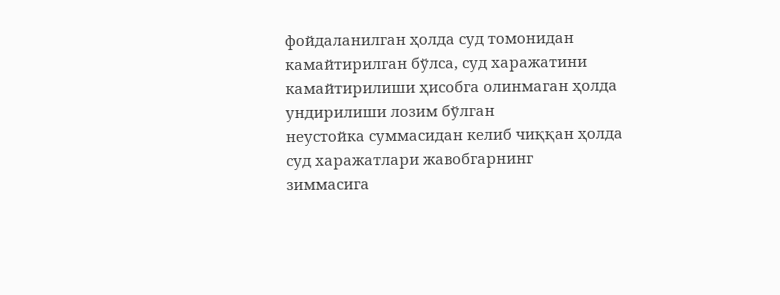фойдаланилган ҳолда суд томонидан камайтирилган бўлса, суд харажатини
камайтирилиши ҳисобга олинмаган ҳолда ундирилиши лозим бўлган
неустойка суммасидан келиб чиққан ҳолда суд харажатлари жавобгарнинг
зиммасига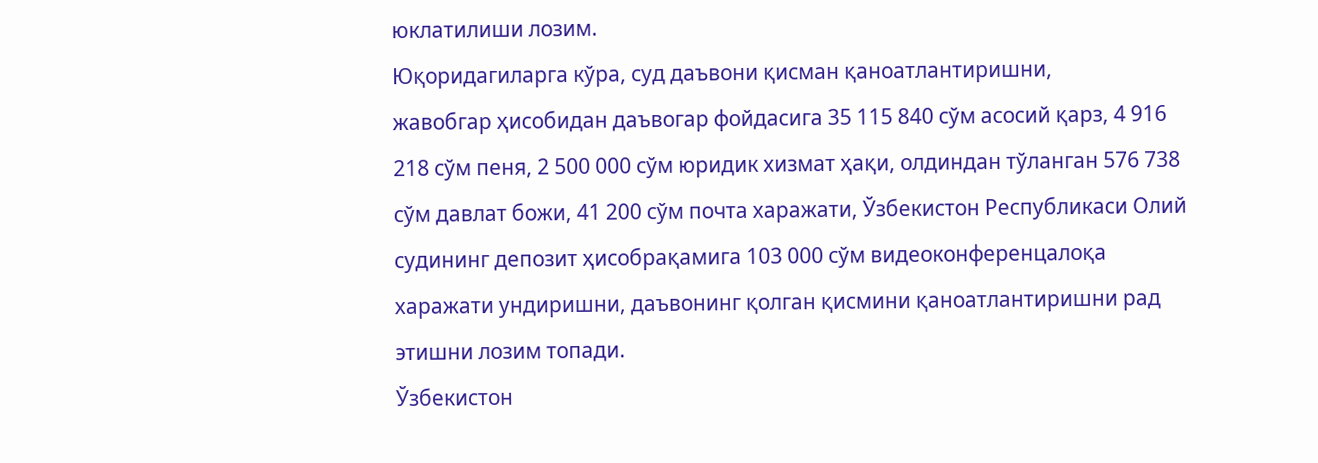юклатилиши лозим.
Юқоридагиларга кўра, суд даъвони қисман қаноатлантиришни,
жавобгар ҳисобидан даъвогар фойдасига 35 115 840 сўм асосий қарз, 4 916
218 сўм пеня, 2 500 000 сўм юридик хизмат ҳақи, олдиндан тўланган 576 738
сўм давлат божи, 41 200 сўм почта харажати, Ўзбекистон Республикаси Олий
судининг депозит ҳисобрақамига 103 000 сўм видеоконференцалоқа
харажати ундиришни, даъвонинг қолган қисмини қаноатлантиришни рад
этишни лозим топади.
Ўзбекистон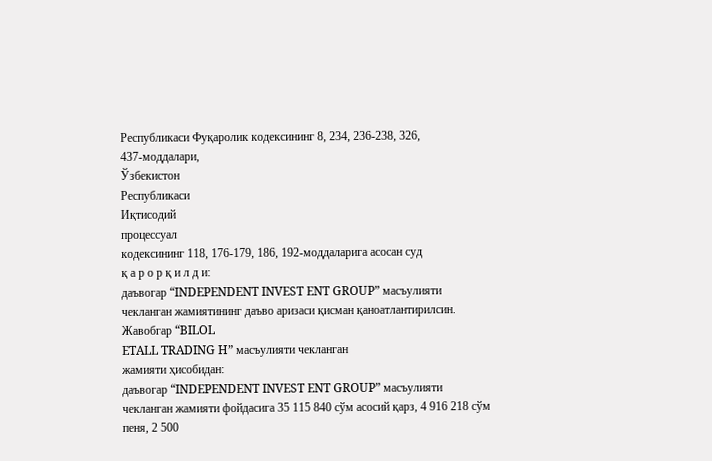Республикаси Фуқаролик кодексининг 8, 234, 236-238, 326,
437-моддалари,
Ўзбекистон
Республикаси
Иқтисодий
процессуал
кодексининг 118, 176-179, 186, 192-моддаларига асосан суд
қ а р о р қ и л д и:
даъвогар “INDEPENDENT INVEST ENT GROUP” масъулияти
чекланган жамиятининг даъво аризаси қисман қаноатлантирилсин.
Жавобгар “BILOL
ETALL TRADING H” масъулияти чекланган
жамияти ҳисобидан:
даъвогар “INDEPENDENT INVEST ENT GROUP” масъулияти
чекланган жамияти фойдасига 35 115 840 сўм асосий қарз, 4 916 218 сўм
пеня, 2 500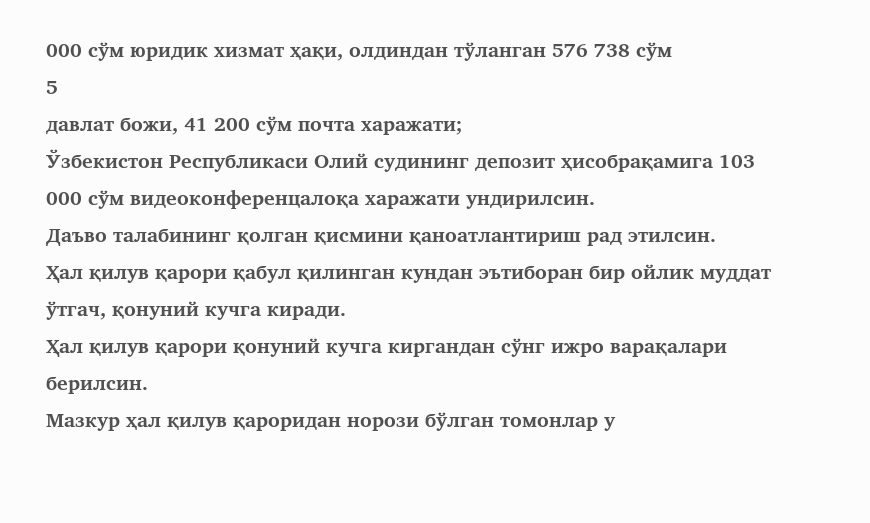000 сўм юридик хизмат ҳақи, олдиндан тўланган 576 738 сўм
5
давлат божи, 41 200 сўм почта харажати;
Ўзбекистон Республикаси Олий судининг депозит ҳисобрақамига 103
000 сўм видеоконференцалоқа харажати ундирилсин.
Даъво талабининг қолган қисмини қаноатлантириш рад этилсин.
Ҳал қилув қарори қабул қилинган кундан эътиборан бир ойлик муддат
ўтгач, қонуний кучга киради.
Ҳал қилув қарори қонуний кучга киргандан сўнг ижро варақалари
берилсин.
Мазкур ҳал қилув қароридан норози бўлган томонлар у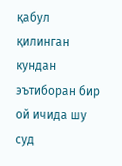қабул қилинган
кундан эътиборан бир ой ичида шу суд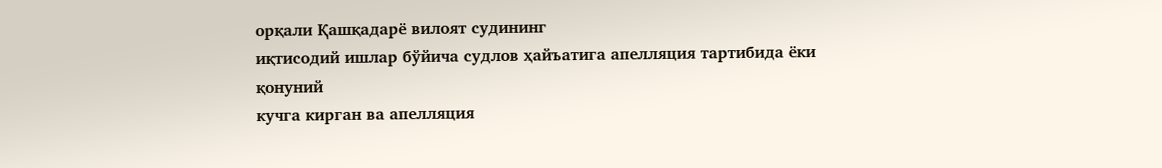орқали Қашқадарё вилоят судининг
иқтисодий ишлар бўйича судлов ҳайъатига апелляция тартибида ёки қонуний
кучга кирган ва апелляция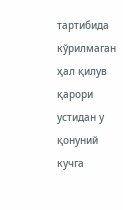тартибида кўрилмаган ҳал қилув қарори устидан у
қонуний кучга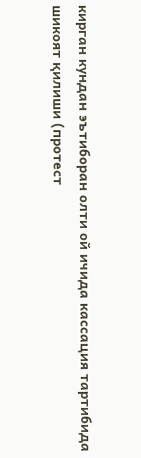кирган кундан эътиборан олти ой ичида кассация тартибида
шикоят қилиши (протест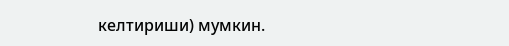келтириши) мумкин.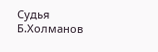Судья
Б.Холманов